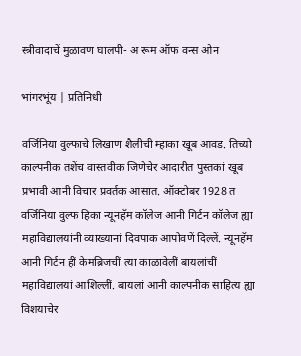स्त्रीवादाचें मुळावण घालपी- अ रूम ऑफ वन्स ओन

भांगरभूंय | प्रतिनिधी

वर्जिनिया वुल्फाचे लिखाण शैलीची म्हाका खूब आवड. तिच्यो काल्पनीक तशेंच वास्तवीक जिणेचेर आदारीत पुस्तकां खूब प्रभावी आनी विचार प्रवर्तक आसात. ऑक्टोबर 1928 त वर्जिनिया वुल्फ हिका न्यूनहॅम कॉलेज आनी गिर्टन कॉलेज ह्या महाविद्यालयांनी व्याख्यानां दिवपाक आपोवणें दिल्लें. न्यूनहॅम आनी गिर्टन हीं केमब्रिजचीं त्या काळावेलीं बायलांचीं महाविद्यालयां आशिल्लीं. बायलां आनी काल्पनीक साहित्य ह्या विशयाचेर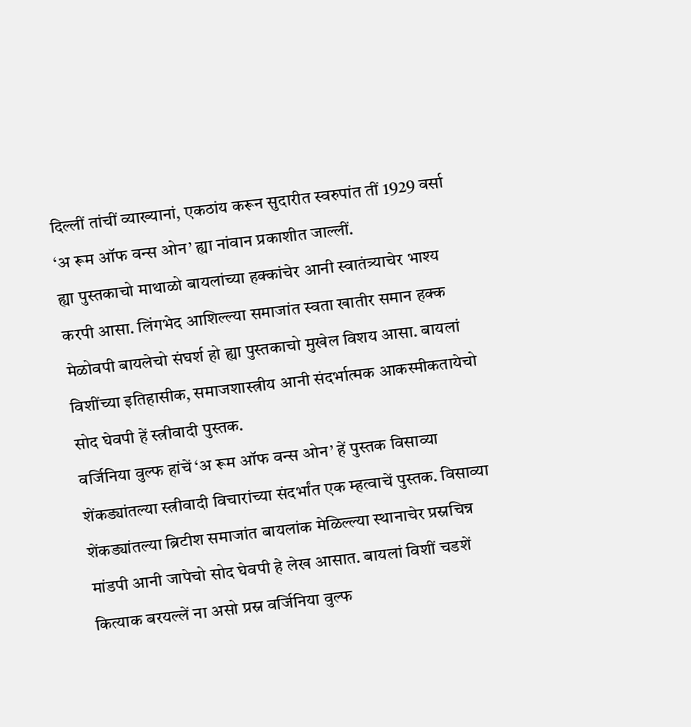दिल्लीं तांचीं व्याख्यानां, एकठांय करून सुदारीत स्वरुपांत तीं 1929 वर्सा ‘अ रूम ऑफ वन्स ओन’ ह्या नांवान प्रकाशीत जाल्लीं.
ह्या पुस्तकाचो माथाळो बायलांच्या हक्कांचेर आनी स्वातंत्र्याचेर भाश्य करपी आसा. लिंगभेद आशिल्ल्या समाजांत स्वता खातीर समान हक्क मेळोवपी बायलेचो संघर्श हो ह्या पुस्तकाचो मुखेल विशय आसा. बायलां विशींच्या इतिहासीक, समाजशास्त्रीय आनी संदर्भात्मक आकस्मीकतायेचो सोद घेवपी हें स्त्रीवादी पुस्तक.
वर्जिनिया वुल्फ हांचें ‘अ रूम ऑफ वन्स ओन’ हें पुस्तक विसाव्या शेंकड्यांतल्या स्त्रीवादी विचारांच्या संदर्भांत एक म्हत्वाचें पुस्तक. विसाव्या शेंकड्यांतल्या ब्रिटीश समाजांत बायलांक मेळिल्ल्या स्थानाचेर प्रस्नचिन्न मांडपी आनी जापेचो सोद घेवपी हे लेख आसात. बायलां विशीं चडशें कित्याक बरयल्लें ना असो प्रस्न वर्जिनिया वुल्फ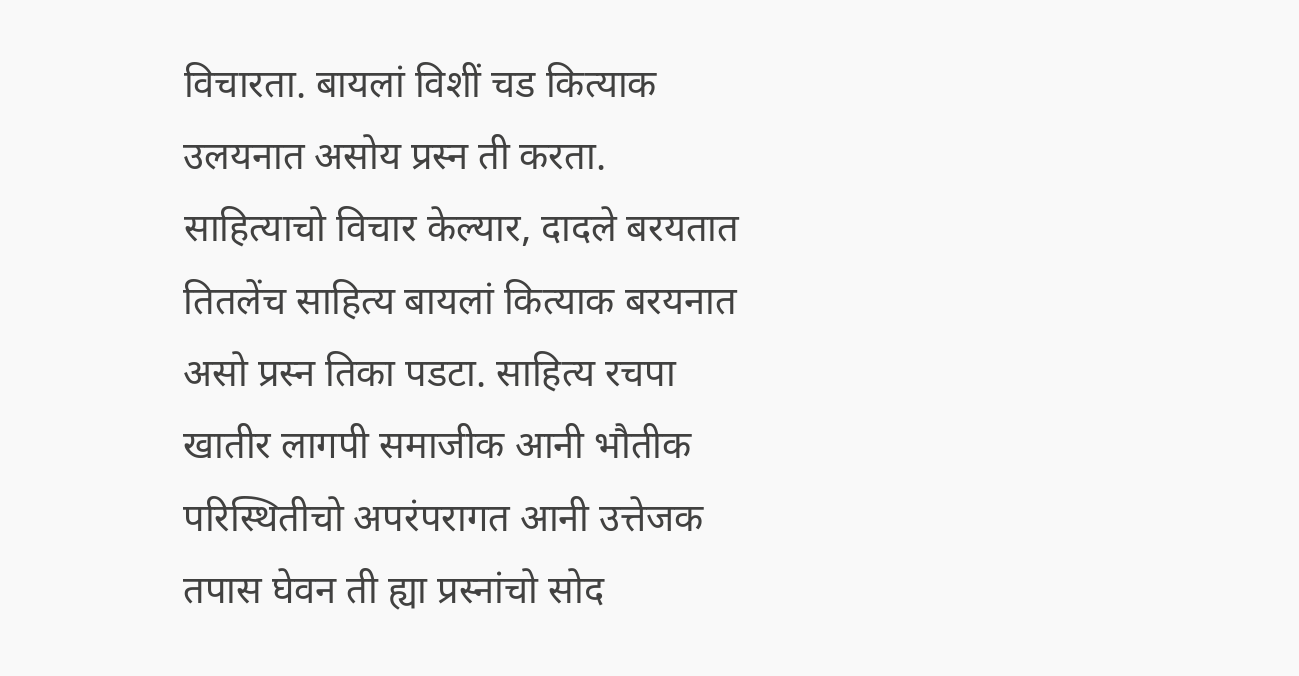विचारता. बायलां विशीं चड कित्याक उलयनात असोय प्रस्न ती करता. साहित्याचो विचार केल्यार, दादले बरयतात तितलेंच साहित्य बायलां कित्याक बरयनात असो प्रस्न तिका पडटा. साहित्य रचपा खातीर लागपी समाजीक आनी भौतीक परिस्थितीचो अपरंपरागत आनी उत्तेजक तपास घेवन ती ह्या प्रस्नांचो सोद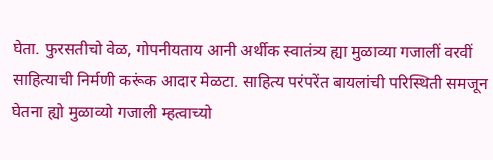घेता. फुरसतीचो वेळ, गोपनीयताय आनी अर्थीक स्वातंत्र्य ह्या मुळाव्या गजालीं वरवीं साहित्याची निर्मणी करूंक आदार मेळटा. साहित्य परंपरेंत बायलांची परिस्थिती समजून घेतना ह्यो मुळाव्यो गजाली म्हत्वाच्यो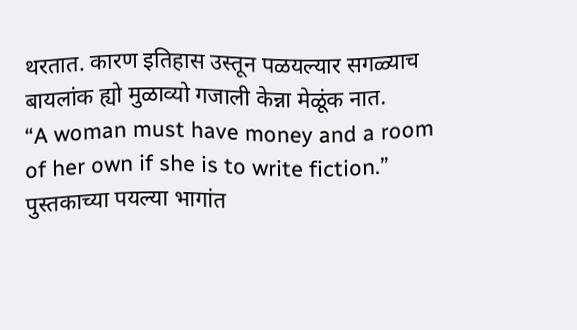थरतात. कारण इतिहास उस्तून पळयल्यार सगळ्याच बायलांक ह्यो मुळाव्यो गजाली केन्ना मेळूंक नात.
“A woman must have money and a room of her own if she is to write fiction.”
पुस्तकाच्या पयल्या भागांत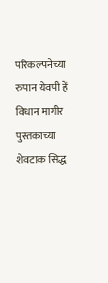परिकल्पनेच्या रुपान येवपी हें विधान मागीर पुस्तकाच्या शेवटाक सिद्ध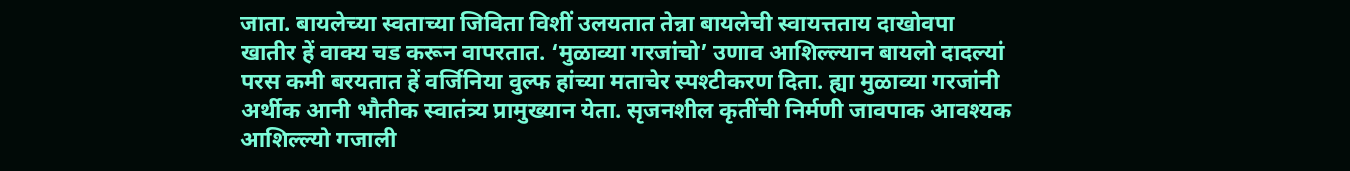जाता. बायलेच्या स्वताच्या जिविता विशीं उलयतात तेन्ना बायलेची स्वायत्तताय दाखोवपा खातीर हें वाक्य चड करून वापरतात. ‘मुळाव्या गरजांचो’ उणाव आशिल्ल्यान बायलो दादल्यां परस कमी बरयतात हें वर्जिनिया वुल्फ हांच्या मताचेर स्पश्टीकरण दिता. ह्या मुळाव्या गरजांनी अर्थीक आनी भौतीक स्वातंत्र्य प्रामुख्यान येता. सृजनशील कृतींची निर्मणी जावपाक आवश्यक आशिल्ल्यो गजाली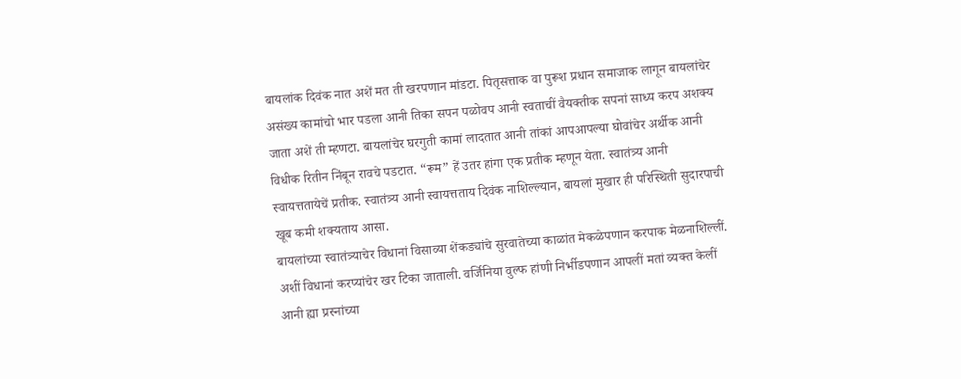बायलांक दिवंक नात अशें मत ती खरपणान मांडटा. पितृसत्ताक वा पुरूश प्रधान समाजाक लागून बायलांचेर असंख्य कामांचो भार पडला आनी तिका सपन पळोवप आनी स्वताचीं वैयक्तीक सपनां साध्य करप अशक्य जाता अशें ती म्हणटा. बायलांचेर घरगुती कामां लादतात आनी तांकां आपआपल्या घोवांचेर अर्थीक आनी विधीक रितीन निंबून रावचे पडटात. “रूम” हें उतर हांगा एक प्रतीक म्हणून येता. स्वातंत्र्य आनी स्वायत्ततायेचें प्रतीक. स्वातंत्र्य आनी स्वायत्तताय दिवंक नाशिल्ल्यान, बायलां मुखार ही परिस्थिती सुदारपाची खूब कमी शक्यताय आसा.
बायलांच्या स्वातंत्र्याचेर विधानां विसाव्या शेंकड्यांचे सुरवातेच्या काळांत मेकळेपणान करपाक मेळनाशिल्लीं. अशीं विधानां करप्यांचेर खर टिका जाताली. वर्जिनिया वुल्फ हांणी निर्भीडपणान आपलीं मतां व्यक्त केलीं आनी ह्या प्रस्नांच्या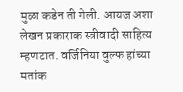मुळा कडेन ती गेली. आयज अशा लेखन प्रकाराक स्त्रीवादी साहित्य म्हणटात. वर्जिनिया वुल्फ हांच्या मतांक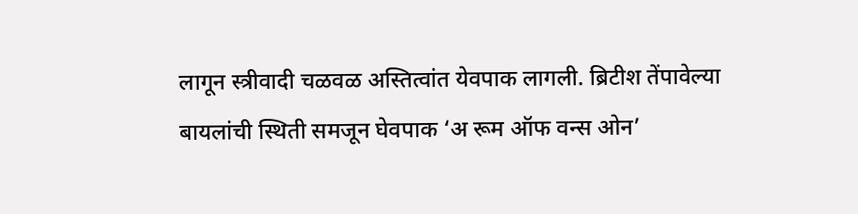लागून स्त्रीवादी चळवळ अस्तित्वांत येवपाक लागली. ब्रिटीश तेंपावेल्या बायलांची स्थिती समजून घेवपाक ‘अ रूम ऑफ वन्स ओन’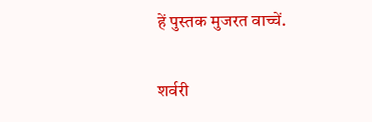हें पुस्तक मुजरत वाच्चें.

शर्वरी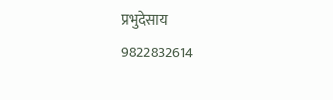प्रभुदेसाय
9822832614